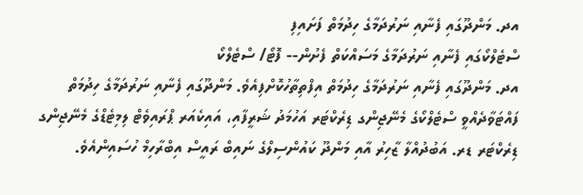އދ. މަންދޫގައި ފެނާއި ނަރުދަމާގެ ހިދުމަތް ފަށައިފި
ސްޓެލްކޯގައި ފެނާއި ނަރުދަމާގެ މަސައްކަތް ފެށުން-- ފޮޓޯ/ ސްޓެލްކޯ
އދ. މަންދޫގައި ފެނާއި ނަރުދަމާގެ ހިދުމަތް އިފްތިތާހުކޮށްފިއެވެ. މަންދޫގައި ފެނާއި ނަރުދަމާގެ ހިދުމަތް ފައްޓަވާދެއްވީ ސްޓެލްކޯގެ މެނޭޖިންގ ޑިރެކްޓަރ އަހުމަދު ޝަރީފާއި، އައިކެއަރ ޕްރައިވެޓް ލިމިޓެޑްގެ މެނޭޖިންގ ޑިރެކްޓަރ ޑރ. އަބުދުއްލާ ޒާހިރު އާއި މަންދޫ ކައުންސިލްގެ ނައިބް ރައީސް އިބްރާހިމް ހުސައިންއެވެ.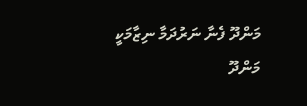މަންދޫ ފެނާ ނަރުދަމާ ނިޒާމަކީ މަންދޫ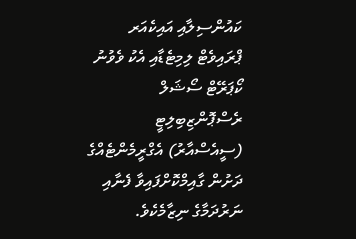ކައުންސިލާއި އައިކެއަރ ޕްރައިވެޓް ލިމިޓެޑާއި އެކު ވެވުނު ކޯޕަރޭޓް ސޯޝަލް ރެސްޕޮންޒިބިލިޓީ (ސީއެސްއާރު) އެގްރީމެންޓެއްގެ ދަށުން ގާއިމްކޮށްފައިވާ ފެނާއި ނަރުދަމާގެ ނިޒާމެކެވެ.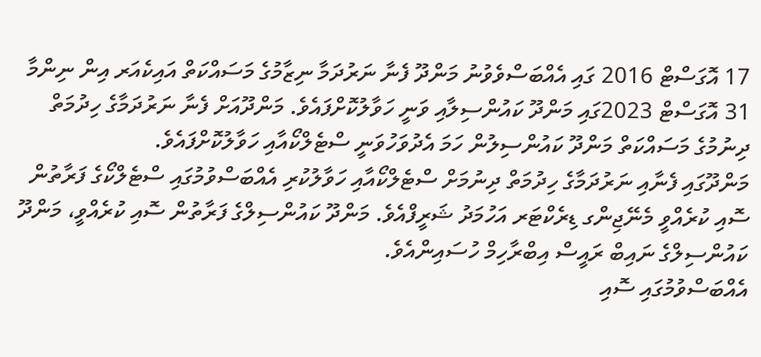17 އޮގަސްޓް 2016 ގައި އެއްބަސްވެވުނު މަންދޫ ފެނާ ނަރުދަމާ ނިޒާމުގެ މަސައްކަތް އައިކެއަރ އިން ނިންމާ 31 އޮގަސްޓް 2023ގައި މަންދޫ ކައުންސިލާއި ވަނީ ހަވާލުކޮށްފައެވެ. މަންދޫއަށް ފެނާ ނަރުދަމާގެ ހިދުމަތް ދިނުމުގެ މަސައްކަތް މަންދޫ ކައުންސިލުން ހަމަ އެދުވަހުވަނީ ސްޓެލްކޯއާއި ހަވާލުކޮށްފައެވެ.
މަންދޫގައި ފެނާއި ނަރުދަމާގެ ހިދުމަތް ދިނުމަށް ސްޓެލްކޯއާއި ހަވާލުކުރި އެއްބަސްވުމުގައި ސްޓެލްކޯގެ ފަރާތުން ސޮއި ކުރެއްވީ މެނޭޖިންގ ޑިރެކްޓަރ އަހުމަދު ޝަރީފްއެވެ. މަންދޫ ކައުންސިލްގެ ފަރާތުން ސޮއި ކުރެއްވީ، މަންދޫ ކައުންސިލްގެ ނައިބް ރައީސް އިބްރާހިމް ހުސައިންއެވެ.
އެއްބަސްވުމުގައި ސޮއި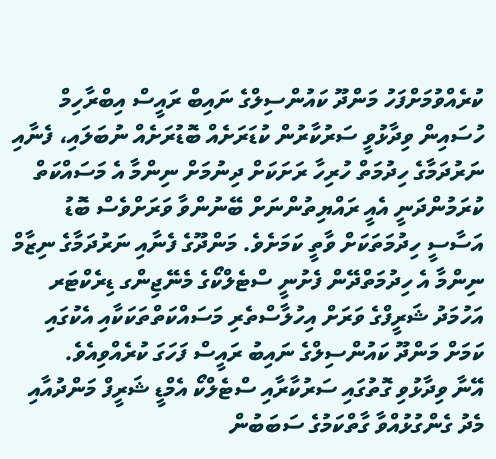ކުރެއްވުމަށްފަހު މަންދޫ ކައުންސިލްގެ ނައިބް ރައީސް އިބްރާހިމް ހުސައިން ވިދާޅުވީ ސަރުކާރުން ކުޑަރަށެއް ބޮޑުރަށެއް ނުބަލައި، ފެނާއި ނަރުދަމާގެ ހިދުމަތް ހުރިހާ ރަށަކަށް ދިނުމަށް ނިންމާ އެ މަސައްކަތް ކުރަމުންދަނީ އެއީ ރައްޔިތުންނަށް ބޭނުންވާ ވަރަށްވެސް ބޮޑު އަސާސީ ހިދުމަތަކަށް ވާތީ ކަމަށެވެ. މަންދޫގެ ފެނާއި ނަރުދަމާގެ ނިޒާމް ނިންމާ އެ ހިދުމަތްދޭން ފެށުނީ ސްޓެލްކޯގެ މެނޭޖިންގ ޑިރެކްޓަރ އަހުމަދު ޝަރީފްގެ ވަރަށް އިހުލާސްތެރި މަސައްކަތްތަކަކާއި އެކުގައި ކަމަށް މަންދޫ ކައުންސިލްގެ ނައިބު ރައީސް ފަހަގަ ކުރެއްވިއެވެ.
އޭނާ ވިދާޅުވި ގޮތުގައި ސަރުކާރާއި ސްޓެލްކޯ އެމްޑީ ޝަރީފް މަންދުއާއި މެދު ގެންގުޅުއްވާ ގާތްކަމުގެ ސަބަބުން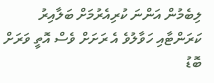ލިބެމުން އަންނަ ކުރިއެރުމަށް ބަލާއިރު ކަރަންޓާއި ހަވާލުވެ އެ ރަށަށް ވެސް އޮތީ ވަރަށް ބޮޑު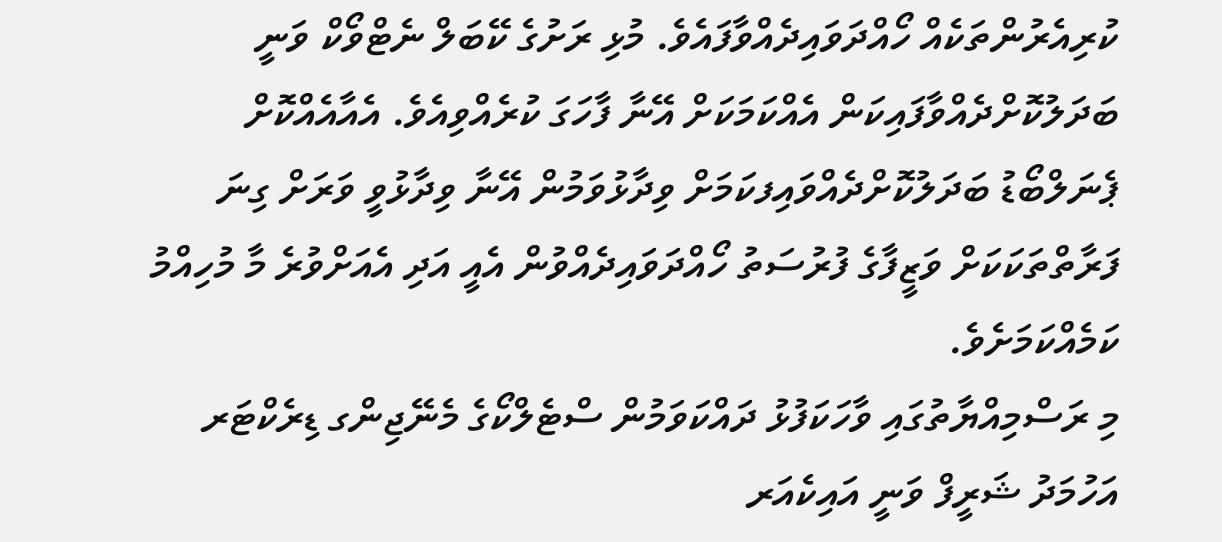ކުރިއެރުންތަކެއް ހޯއްދަވައިދެއްވާފައެވެ. މުޅި ރަށުގެ ކޭބަލް ނެޓްވޯކް ވަނީ ބަދަލުކޮށްދެއްވާފައިކަން އެއްކަމަކަށް އޭނާ ފާހަގަ ކުރެއްވިއެވެ. އެއާއެއްކޮށް ޕެނަލްބޯޑު ބަދަލުކޮށްދެއްވައިފކަމަށް ވިދާޅުވަމުން އޭނާ ވިދާޅުވީ ވަރަށް ގިނަ ފަރާތްތަކަކަށް ވަޒީފާގެ ފުރުސަތު ހޯއްދަވައިދެއްވުން އެއީ އަދި އެއަށްވުރެ މާ މުހިއްމު ކަމެއްކަމަށެވެ.
މި ރަސްމިއްޔާތުގައި ވާހަކަފުޅު ދައްކަވަމުން ސްޓެލްކޯގެ މެނޭޖިންގ ޑިރެކްޓަރ އަހުމަދު ޝަރީފް ވަނީ އައިކެއަރ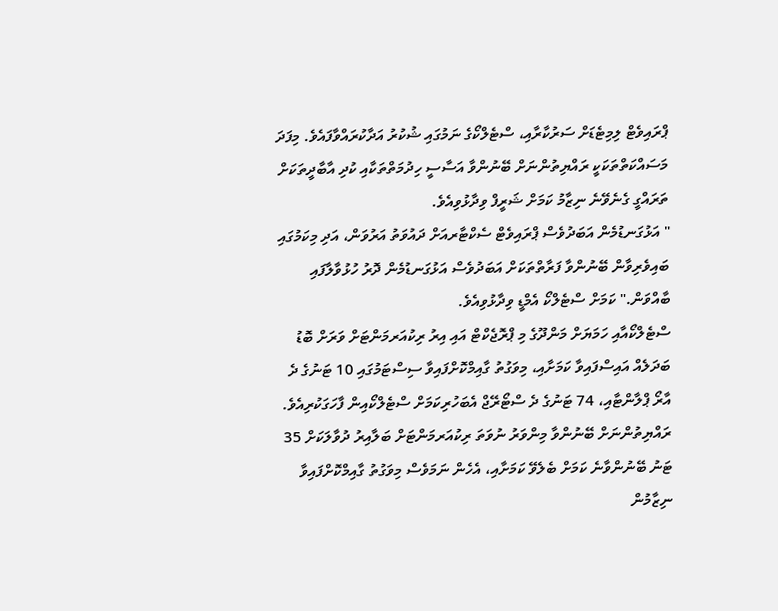ޕްރައިވެޓް ލިމިޓެޑަށް ސަރުކާރާއި، ސްޓެލްކޯގެ ނަމުގައި ޝުކުރު އަދާކުރައްވާފައެވެ. މިފަދަ މަސައްކަތްތަކަކީ ރައްޔިތުންނަށް ބޭނުންވާ އަސާސީ ހިދުމަތްތަކާއި ކުދި އާބާދީތަކަށް ތަރައްގީ ގެނެވޭނެ ނިޒާމު ކަމަށް ޝަރީފް ވިދާޅުވިއެވެ.
" އަޅުގަނޑުމެން އަބަދުވެސް ޕްރައިވެޓް ސެކްޓާރއަށް ދައުވަތު އަރުވަން، އަދި މިކަމުގައި ބައިވެރިވާން ބޭނުންވާ ފަރާތްތަކަށް އަބަދުވެސް އަޅުގަނޑުމެން ދޮރު ހުޅުވާލާފައި ބާއްވަން." ކަމަށް ސްޓެލްކޯ އެމްޑީ ވިދާޅުވިއެވެ.
ސްޓެލްކޯއާއި ހަމަޔަށް މަންދޫގެ މި ޕްރޮޖެކްޓް އައި އިރު ރިކުއަރމަންޓަށް ވަރަށް ބޮޑު ބަދަލެއް އައިސްފައިވާ ކަމަށާއި، މިވަގުތު ގާއިމްކޮށްފައިވާ ސިސްޓަމުގައި 10 ޓަނުގެ ދެ އާރޯ ޕްލާންޓާއި، 74 ޓަނުގެ ދެ ސްޓޯރޭޖް އެބަހުރިކަމަށް ސްޓެލްކޯއިން ފާހަގަކުރިއެވެ.
ރައްޔިތުންނަށް ބޭނުންވާ މިންވަރު ނުވަތަ ރިކުއަރމަންޓަށް ބަލާއިރު ދުވާލަކަށް 35 ޓަނު ބޭނުންވާނެ ކަމަށް ބެލެވޭ ކަމަށާއި، އެހެން ނަމަވެސް މިވަގުތު ގާއިމްކޮށްފައިވާ ނިޒާމުން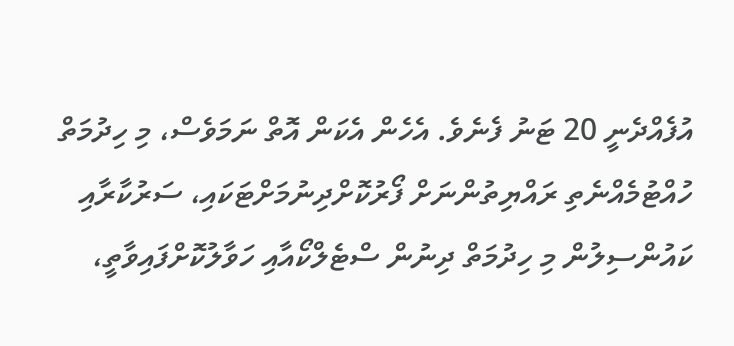އުފެއްދެނީ 20 ޓަނު ފެނެވެ. އެހެން އެކަން އޮތް ނަމަވެސް، މި ހިދުމަތް ހުއްޓުމެއްނެތި ރައްޔިތުންނަށް ފޯރުކޮށްދިނުމަށްޓަކައި، ސަރުކާރާއި ކައުންސިލުން މި ހިދުމަތް ދިނުން ސްޓެލްކޯއާއި ހަވާލުކޮށްފައިވާތީ،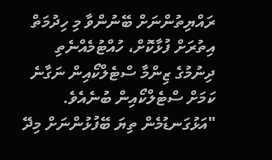ރައްޔިތުންނަށް ބޭނުންވާ މި ހިދުމަތް އިތުރަށް ފުޅާކޮށް، ހުއްޓުމެއްނެތި ދިނުމުގެ ޒިންމާ ސްޓެލްކޯއިން ނަގާނެ ކަމަށް ސްޓެލްކޯއިން ބުނެއެވެ.
"އަޅުގަނޑުމެން ތިޔަ ބޭފުޅުންނަށް މިދޭ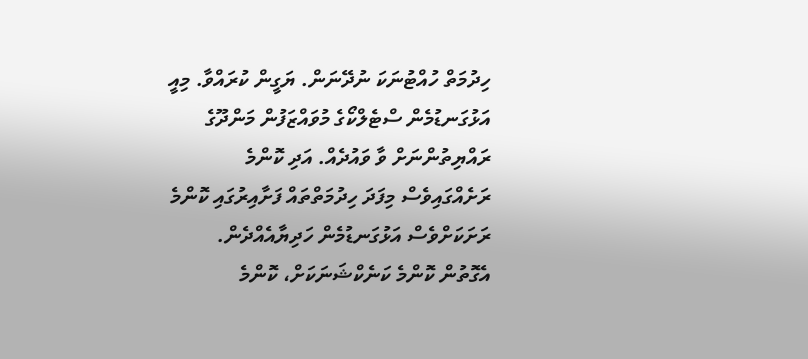ހިދުމަތް ހުއްޓުނަކަ ނުދޭނަން. ޔަގީން ކުރައްވާ. މިއީ އަޅުގަނޑުމެން ސްޓެލްކޯގެ މުވައްޒަފުން މަންދޫގެ ރައްޔިތުންނަށް ވާ ވައުދެއް. އަދި ކޮންމެ ރަށެއްގައިވެސް މިފަދަ ހިދުމަތްތައް ފަށާއިރުގައި ކޮންމެ ރަށަކަށްވެސް އަޅުގަނޑުމެން ހަދިޔާއެއްދެން. އެގޮތުން ކޮންމެ ކަނެކްޝަނަކަށް، ކޮންމެ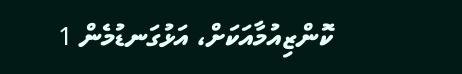ކޮންޒިއުމާއަކަށް، އަޅުގަނޑުމެން 1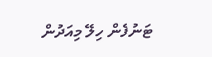ޓަނުފެން ހިލޭ މިއަދުން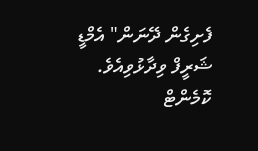ފެށިގެން ދޭނަން" އެމްޑީ ޝަރީފް ވިދާޅުވިއެވެ.
ކޮމެންޓް